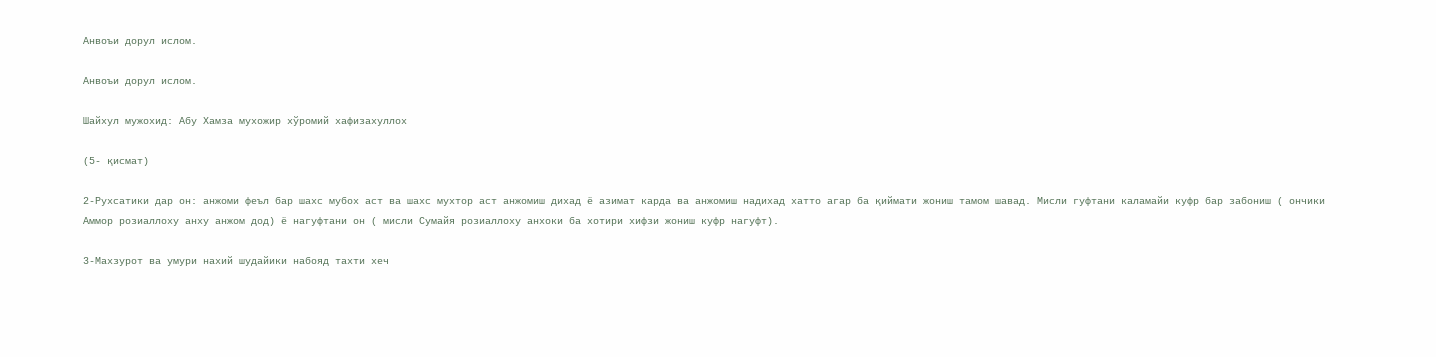Анвоъи дорул ислом.

Анвоъи дорул ислом.

Шайхул мужохид: Абу Хамза мухожир хўромий хафизахуллох

(5- қисмат)

2-Рухсатики дар он: анжоми феъл бар шахс мубох аст ва шахс мухтор аст анжомиш дихад ё азимат карда ва анжомиш надихад хатто агар ба қиймати жониш тамом шавад. Мисли гуфтани каламайи куфр бар забониш ( ончики Аммор розиаллоху анху анжом дод) ё нагуфтани он ( мисли Сумайя розиаллоху анхоки ба хотири хифзи жониш куфр нагуфт).

3-Махзурот ва умури нахий шудайики набояд тахти хеч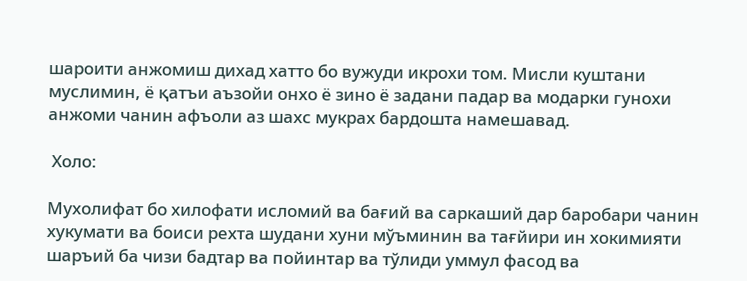шароити анжомиш дихад хатто бо вужуди икрохи том. Мисли куштани муслимин, ё қатъи аъзойи онхо ё зино ё задани падар ва модарки гунохи анжоми чанин афъоли аз шахс мукрах бардошта намешавад.

 Холо:

Мухолифат бо хилофати исломий ва бағий ва саркаший дар баробари чанин хукумати ва боиси рехта шудани хуни мўъминин ва тағйири ин хокимияти шаръий ба чизи бадтар ва пойинтар ва тўлиди уммул фасод ва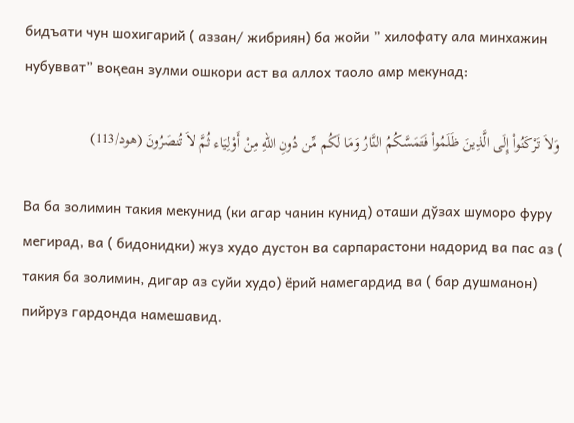бидъати чун шохигарий ( аззан/ жибриян) ба жойи ” хилофату ала минхажин нубувват” воқеан зулми ошкори аст ва аллох таоло амр мекунад:

 وَلاَ تَرْکَنُواْ إِلَى الَّذِینَ ظَلَمُواْ فَتَمَسَّکُمُ النَّارُ وَمَا لَکُم مِّن دُونِ اللّهِ مِنْ أَوْلِیَاء ثُمَّ لاَ تُنصَرُونَ (هود/113)

Ва ба золимин такия мекунид (ки агар чанин кунид) оташи дўзах шуморо фуру мегирад, ва ( бидонидки) жуз худо дустон ва сарпарастони надорид ва пас аз ( такия ба золимин, дигар аз суйи худо) ёрий намегардид ва ( бар душманон) пийруз гардонда намешавид.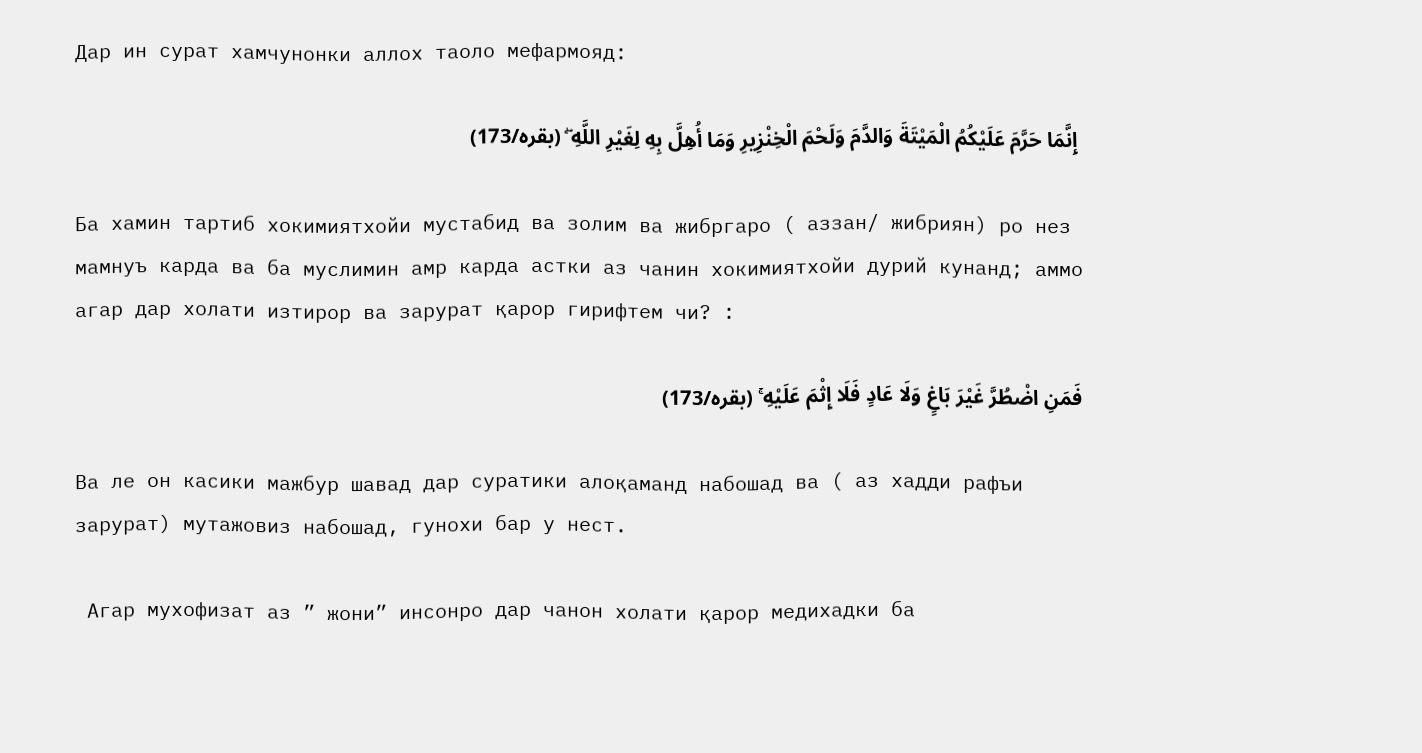Дар ин сурат хамчунонки аллох таоло мефармояд:

 إِنَّمَا حَرَّمَ عَلَيْكُمُ الْمَيْتَةَ وَالدَّمَ وَلَحْمَ الْخِنْزِيرِ وَمَا أُهِلَّ بِهِ لِغَيْرِ اللَّهِ ۖ (بقره/173)

Ба хамин тартиб хокимиятхойи мустабид ва золим ва жибргаро ( аззан/ жибриян) ро нез мамнуъ карда ва ба муслимин амр карда астки аз чанин хокимиятхойи дурий кунанд; аммо агар дар холати изтирор ва зарурат қарор гирифтем чи? :

فَمَنِ اضْطُرَّ غَيْرَ بَاغٍ وَلَا عَادٍ فَلَا إِثْمَ عَلَيْهِ ۚ (بقره/173)

Ва ле он касики мажбур шавад дар суратики алоқаманд набошад ва ( аз хадди рафъи зарурат) мутажовиз набошад, гунохи бар у нест.

 Агар мухофизат аз ” жони” инсонро дар чанон холати қарор медихадки ба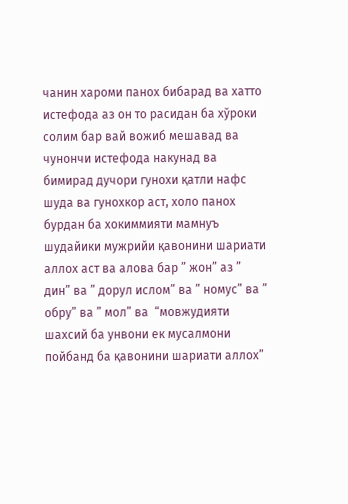чанин хароми панох бибарад ва хатто истефода аз он то расидан ба хўроки солим бар вай вожиб мешавад ва чунончи истефода накунад ва бимирад дучори гунохи қатли нафс шуда ва гунохкор аст, холо панох бурдан ба хокиммияти мамнуъ шудайики мужрийи қавонини шариати аллох аст ва алова бар ” жон” аз ” дин” ва ” дорул ислом” ва ” номус” ва ” обру” ва ” мол” ва  “мовжудияти шахсий ба унвони ек мусалмони пойбанд ба қавонини шариати аллох”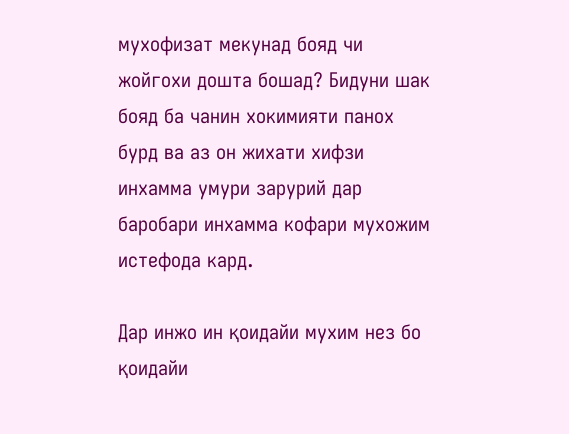мухофизат мекунад бояд чи жойгохи дошта бошад? Бидуни шак бояд ба чанин хокимияти панох бурд ва аз он жихати хифзи инхамма умури зарурий дар баробари инхамма кофари мухожим истефода кард.

Дар инжо ин қоидайи мухим нез бо қоидайи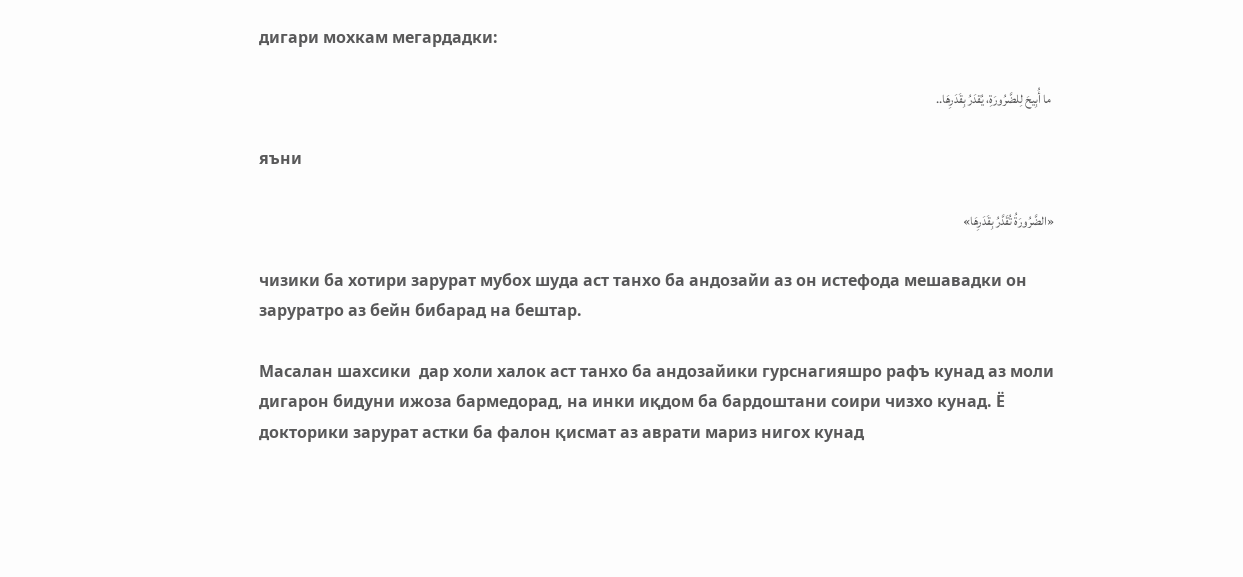дигари мохкам мегардадки:

 ما أُبِيحَ لِلضَّرُورَةِ، يُقدَرُ بِقَدَرِهَا..

яъни

«الضَّرُورَةُ تُقَدَّرُ بِقَدَرِهَا»

чизики ба хотири зарурат мубох шуда аст танхо ба андозайи аз он истефода мешавадки он заруратро аз бейн бибарад на бештар.

Масалан шахсики  дар холи халок аст танхо ба андозайики гурснагияшро рафъ кунад аз моли дигарон бидуни ижоза бармедорад, на инки иқдом ба бардоштани соири чизхо кунад. Ё докторики зарурат астки ба фалон қисмат аз аврати мариз нигох кунад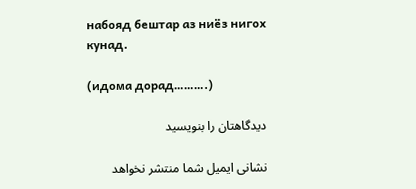набояд бештар аз ниёз нигох кунад.

(идома дорад……….)

دیدگاهتان را بنویسید

نشانی ایمیل شما منتشر نخواهد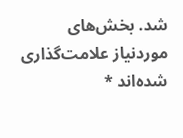شد. بخش‌های موردنیاز علامت‌گذاری شده‌اند *